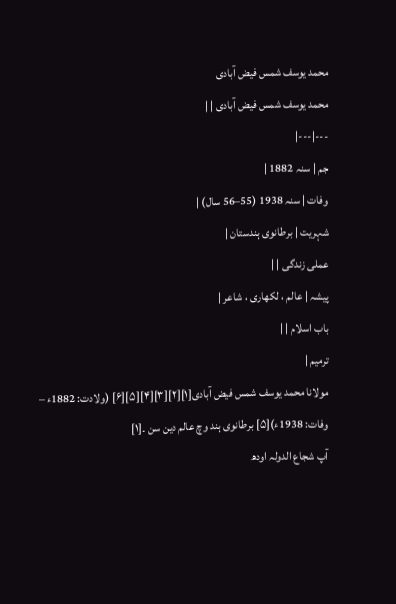محمد یوسف شمس فیض آبادی
محمد یوسف شمس فیض آبادی | |
---|---|
جم | سنہ 1882 |
وفات | سنہ 1938 (55–56 سال) |
شہریت | برطانوی ہندستان |
عملی زندگی | |
پیشہ | عالم ، لکھاری ، شاعر |
باب اسلام | |
ترمیم |
مولانا محمد یوسف شمس فیض آبادی[۱][۲][۳][۴][۵][۶] (ولادت: 1882ء – وفات: 1938ء)[۵] برطانوی ہند وچ عالم دین سن ۔[۱]
آپ شجاع الدولہ اودھ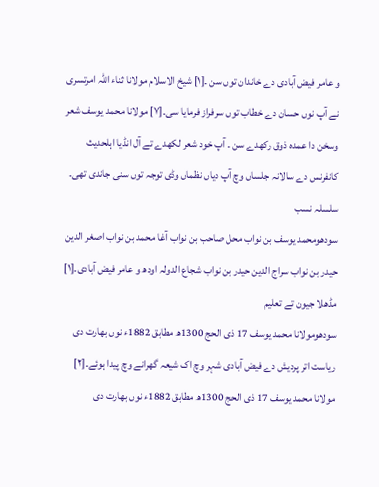و عامر فیض آبادی دے خاندان توں سن ۔[۱] شیخ الاسلام مولانا ثناء اللہ امرتسری نے آپ نوں حسان دے خطاب توں سرفراز فرمایا سی۔[۷] مولانا محمد یوسف شعر وسخن دا عمدہ ذوق رکھدے سن ۔ آپ خود شعر لکھدے تے آل انڈیا اہلحدیث کانفرنس دے سالانہ جلساں وچ آپ دیاں نظماں وڈی توجہ توں سنی جاندی تھی۔
سلسلہ نسب
سودھومحمد یوسف بن نواب محل صاحب بن نواب آغا محمد بن نواب اصغر الدین حیدر بن نواب سراج الدین حیدر بن نواب شجاع الدولہ اودھ و عامر فیض آبادی۔[۱]
مڈھلا جیون تے تعلیم
سودھومولانا محمد یوسف 17 ذی الحج 1300ھ مطابق 1882ء نوں بھارت دی ریاست اتر پردیش دے فیض آبادی شہر وچ اک شیعہ گھرانے وچ پیدا ہوئے۔[۲]
مولانا محمد یوسف 17 ذی الحج 1300ھ مطابق 1882ء نوں بھارت دی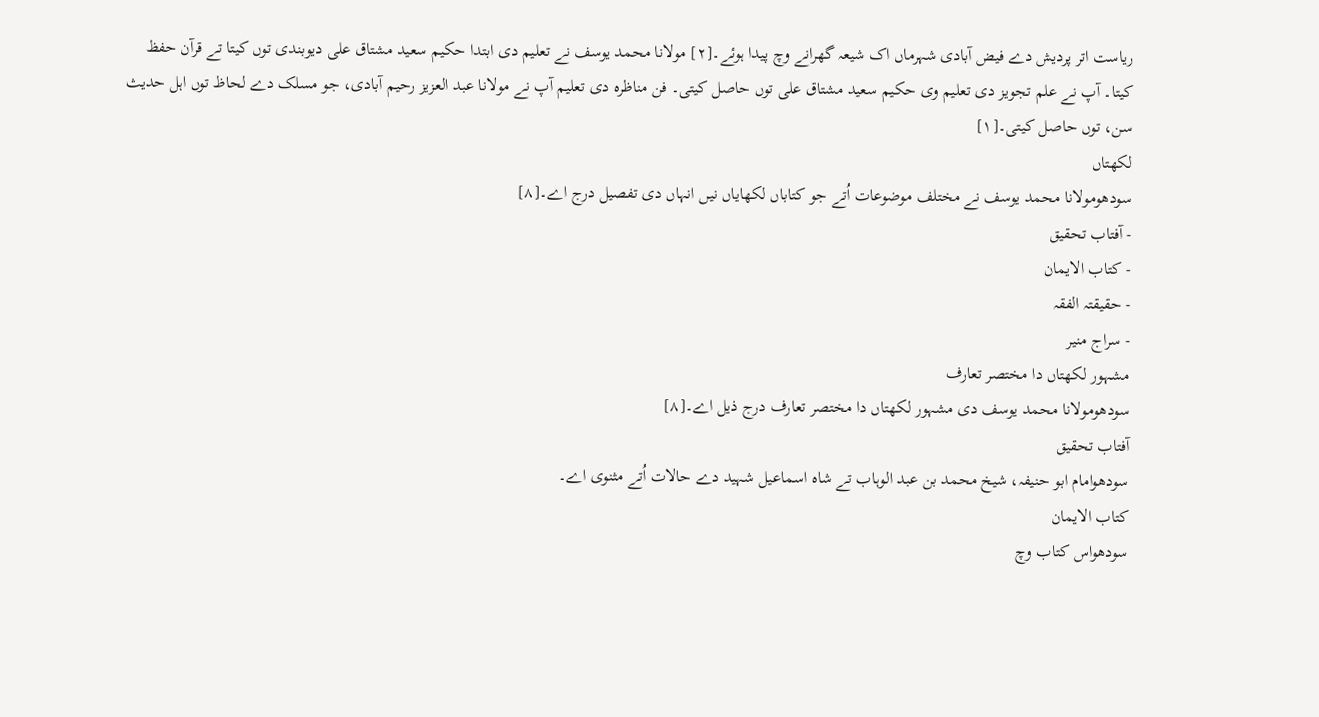ریاست اتر پردیش دے فیض آبادی شہرماں اک شیعہ گھرانے وچ پیدا ہوئے۔[۲] مولانا محمد یوسف نے تعلیم دی ابتدا حکیم سعید مشتاق علی دیوبندی توں کيتا تے قرآن حفظ کيتا۔ آپ نے علم تجویز دی تعلیم وی حکیم سعید مشتاق علی توں حاصل کيتی۔ فن مناظره دی تعلیم آپ نے مولانا عبد العزیز رحیم آبادی، جو مسلک دے لحاظ توں اہل حدیث سن، توں حاصل کيتی۔[۱]
لکھتاں
سودھومولانا محمد یوسف نے مختلف موضوعات اُتے جو کتاباں لکھایاں نيں انہاں دی تفصیل درج اے۔[۸]
- آفتاب تحقیق
- کتاب الایمان
- حقیقتہ الفقہ
- سراج منیر
مشہور لکھتاں دا مختصر تعارف
سودھومولانا محمد یوسف دی مشہور لکھتاں دا مختصر تعارف درج ذیل اے۔[۸]
آفتاب تحقیق
سودھوامام ابو حنیفہ، شیخ محمد بن عبد الوہاب تے شاہ اسماعیل شہید دے حالات اُتے مثنوی اے۔
کتاب الایمان
سودھواس کتاب وچ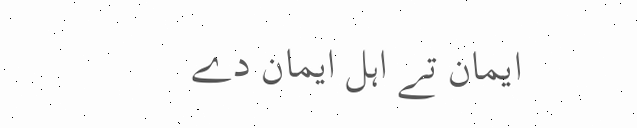ایمان تے اہل ایمان دے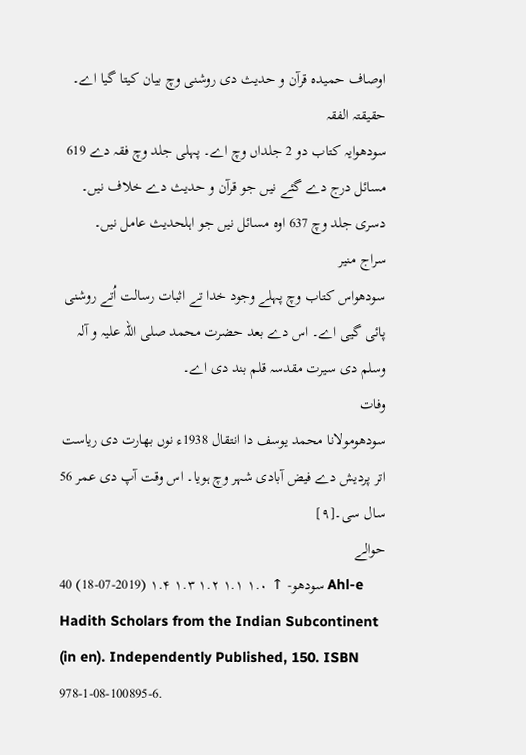اوصاف حمیدہ قرآن و حدیث دی روشنی وچ بیان کيتا گیا اے۔
حقیقتہ الفقہ
سودھوایہ کتاب دو 2 جلداں وچ اے۔ پہلی جلد وچ فقہ دے 619 مسائل درج دے گئے نيں جو قرآن و حدیث دے خلاف نيں۔ دسری جلد وچ 637 اوہ مسائل نيں جو اہلحدیث عامل نيں۔
سراج منیر
سودھواس کتاب وچ پہلے وجود خدا تے اثبات رسالت اُتے روشنی پائی گیی اے۔ اس دے بعد حضرت محمد صلی اللہ علیہ و آلہ وسلم دی سیرت مقدسہ قلم بند دی اے۔
وفات
سودھومولانا محمد یوسف دا انتقال 1938ء نوں بھارت دی ریاست اتر پردیش دے فیض آبادی شہر وچ ہويا۔ اس وقت آپ دی عمر 56 سال سی۔[۹]
حوالے
سودھو- ↑ ۱.۰ ۱.۱ ۱.۲ ۱.۳ ۱.۴ (2019-07-18) 40 Ahl-e Hadith Scholars from the Indian Subcontinent (in en). Independently Published, 150. ISBN 978-1-08-100895-6.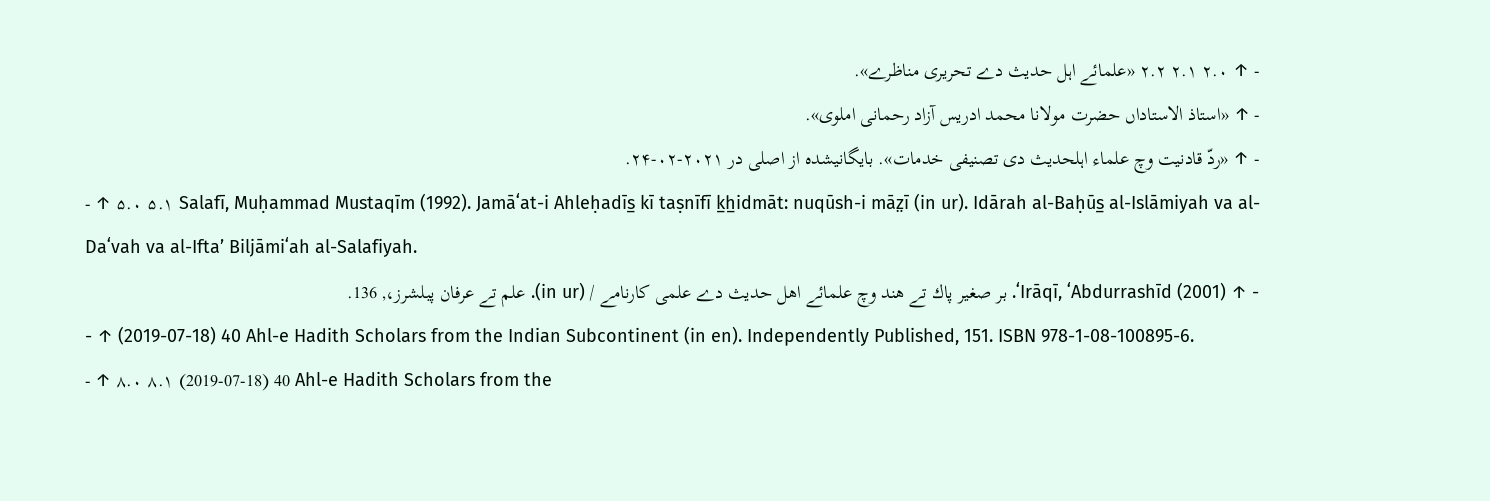- ↑ ۲.۰ ۲.۱ ۲.۲ «علمائے اہل حدیث دے تحریری مناظرے».
- ↑ «استاذ الاستاداں حضرت مولانا محمد ادریس آزاد رحمانی املوی».
- ↑ «ردّ قادنیت وچ علماء اہلحدیث دی تصنیفی خدمات». بایگانیشده از اصلی در ۲۰۲۱-۰۲-۲۴.
- ↑ ۵.۰ ۵.۱ Salafī, Muḥammad Mustaqīm (1992). Jamāʻat-i Ahleḥadīs̲ kī taṣnīfī k̲h̲idmāt: nuqūsh-i māz̤ī (in ur). Idārah al-Baḥūs̲ al-Islāmiyah va al-Daʻvah va al-Iftaʼ Biljāmiʻah al-Salafiyah.
- ↑ ʻIrāqī, ʻAbdurrashīd (2001). بر صغير پاك تے هند وچ علمائے اهل حديث دے علمى كارنامے / (in ur). علم تے عرفان پبلشرز،, 136.
- ↑ (2019-07-18) 40 Ahl-e Hadith Scholars from the Indian Subcontinent (in en). Independently Published, 151. ISBN 978-1-08-100895-6.
- ↑ ۸.۰ ۸.۱ (2019-07-18) 40 Ahl-e Hadith Scholars from the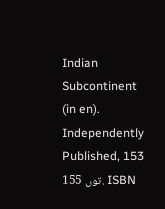Indian Subcontinent (in en). Independently Published, 153 توں 155. ISBN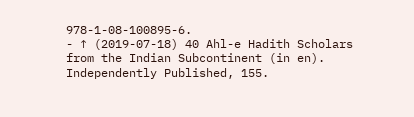978-1-08-100895-6.
- ↑ (2019-07-18) 40 Ahl-e Hadith Scholars from the Indian Subcontinent (in en). Independently Published, 155.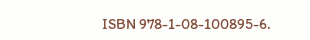ISBN 978-1-08-100895-6.